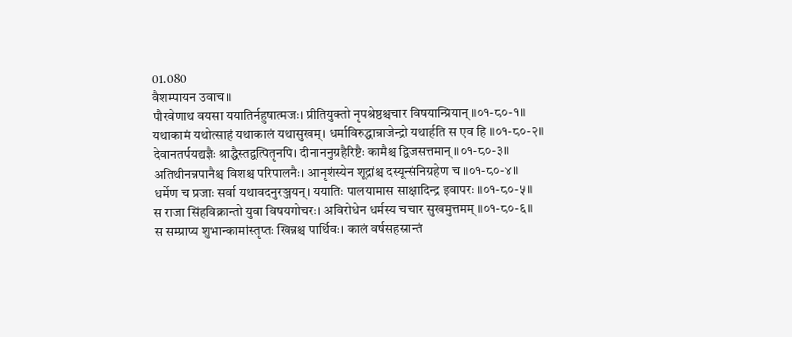01.080
वैशम्पायन उवाच॥
पौरवेणाथ वयसा ययातिर्नहुषात्मजः। प्रीतियुक्तो नृपश्रेष्ठश्चचार विषयान्प्रियान् ॥०१-८०-१॥
यथाकामं यथोत्साहं यथाकालं यथासुखम्। धर्माविरुद्धान्राजेन्द्रो यथार्हति स एव हि ॥०१-८०-२॥
देवानतर्पयद्यज्ञैः श्राद्धैस्तद्वत्पितृनपि। दीनाननुग्रहैरिष्टैः कामैश्च द्विजसत्तमान् ॥०१-८०-३॥
अतिथीनन्नपानैश्च विशश्च परिपालनैः। आनृशंस्येन शूद्रांश्च दस्यून्संनिग्रहेण च ॥०१-८०-४॥
धर्मेण च प्रजाः सर्वा यथावदनुरञ्जयन्। ययातिः पालयामास साक्षादिन्द्र इवापरः ॥०१-८०-५॥
स राजा सिंहविक्रान्तो युवा विषयगोचरः। अविरोधेन धर्मस्य चचार सुखमुत्तमम् ॥०१-८०-६॥
स सम्प्राप्य शुभान्कामांस्तृप्तः खिन्नश्च पार्थिवः। कालं वर्षसहस्रान्तं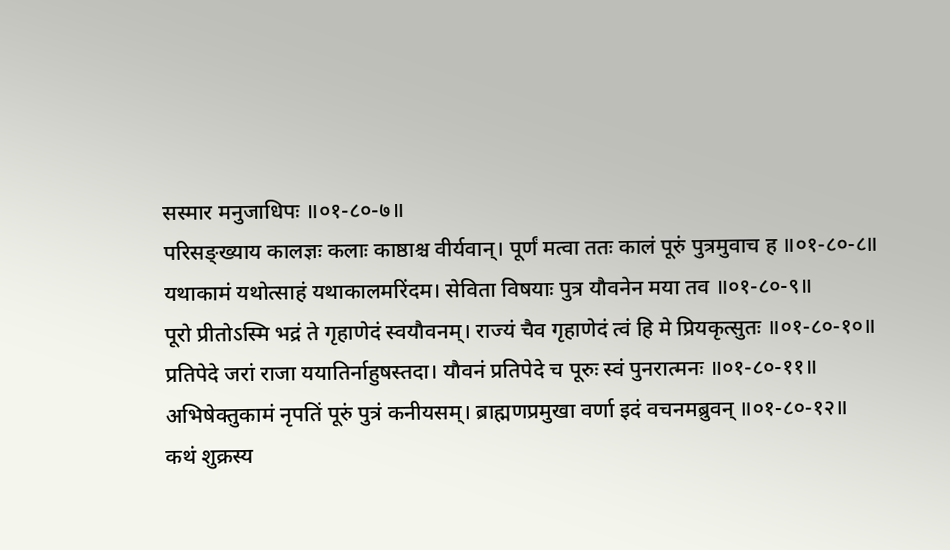सस्मार मनुजाधिपः ॥०१-८०-७॥
परिसङ्ख्याय कालज्ञः कलाः काष्ठाश्च वीर्यवान्। पूर्णं मत्वा ततः कालं पूरुं पुत्रमुवाच ह ॥०१-८०-८॥
यथाकामं यथोत्साहं यथाकालमरिंदम। सेविता विषयाः पुत्र यौवनेन मया तव ॥०१-८०-९॥
पूरो प्रीतोऽस्मि भद्रं ते गृहाणेदं स्वयौवनम्। राज्यं चैव गृहाणेदं त्वं हि मे प्रियकृत्सुतः ॥०१-८०-१०॥
प्रतिपेदे जरां राजा ययातिर्नाहुषस्तदा। यौवनं प्रतिपेदे च पूरुः स्वं पुनरात्मनः ॥०१-८०-११॥
अभिषेक्तुकामं नृपतिं पूरुं पुत्रं कनीयसम्। ब्राह्मणप्रमुखा वर्णा इदं वचनमब्रुवन् ॥०१-८०-१२॥
कथं शुक्रस्य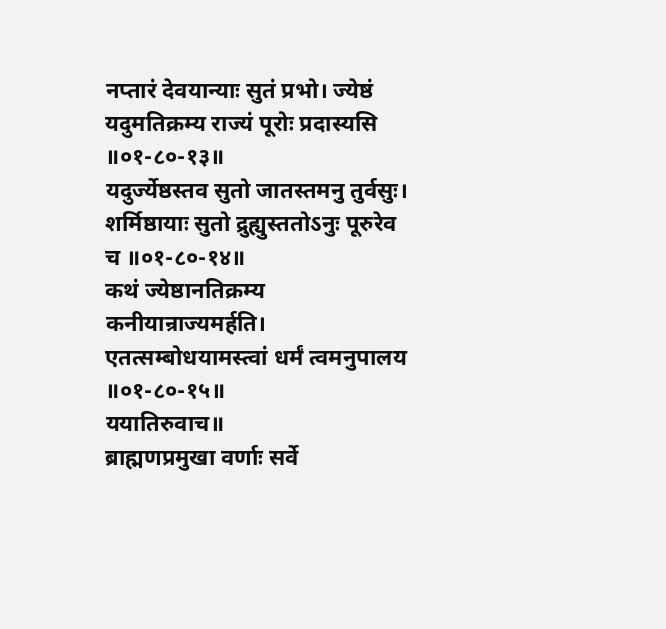नप्तारं देवयान्याः सुतं प्रभो। ज्येष्ठं यदुमतिक्रम्य राज्यं पूरोः प्रदास्यसि ॥०१-८०-१३॥
यदुर्ज्येष्ठस्तव सुतो जातस्तमनु तुर्वसुः। शर्मिष्ठायाः सुतो द्रुह्युस्ततोऽनुः पूरुरेव च ॥०१-८०-१४॥
कथं ज्येष्ठानतिक्रम्य कनीयान्राज्यमर्हति। एतत्सम्बोधयामस्त्वां धर्मं त्वमनुपालय ॥०१-८०-१५॥
ययातिरुवाच॥
ब्राह्मणप्रमुखा वर्णाः सर्वे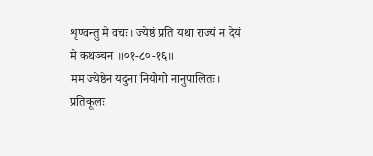शृण्वन्तु मे वचः। ज्येष्ठं प्रति यथा राज्यं न देयं मे कथञ्चन ॥०१-८०-१६॥
मम ज्येष्ठेन यदुना नियोगो नानुपालितः। प्रतिकूलः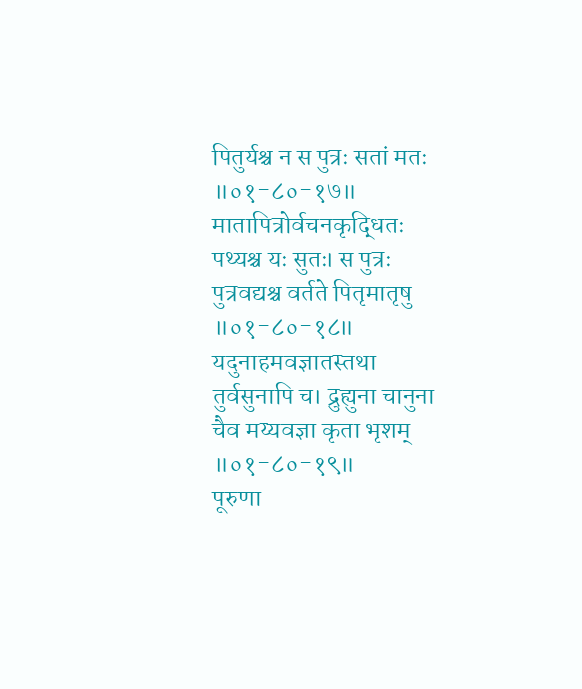पितुर्यश्च न स पुत्रः सतां मतः ॥०१-८०-१७॥
मातापित्रोर्वचनकृद्धितः पथ्यश्च यः सुतः। स पुत्रः पुत्रवद्यश्च वर्तते पितृमातृषु ॥०१-८०-१८॥
यदुनाहमवज्ञातस्तथा तुर्वसुनापि च। द्रुह्युना चानुना चैव मय्यवज्ञा कृता भृशम् ॥०१-८०-१९॥
पूरुणा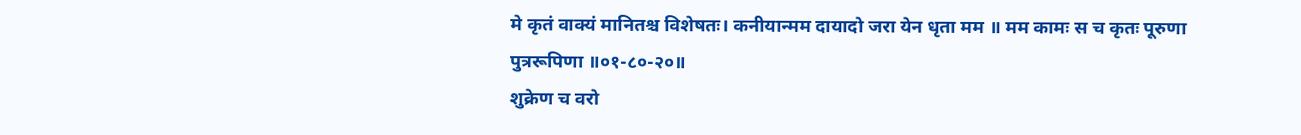मे कृतं वाक्यं मानितश्च विशेषतः। कनीयान्मम दायादो जरा येन धृता मम ॥ मम कामः स च कृतः पूरुणा पुत्ररूपिणा ॥०१-८०-२०॥
शुक्रेण च वरो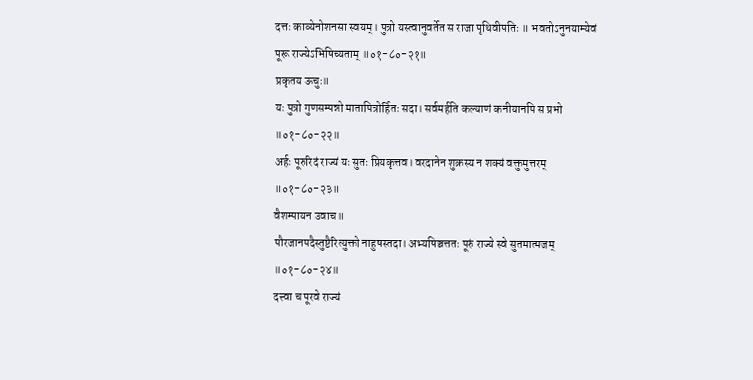दत्तः काव्येनोशनसा स्वयम्। पुत्रो यस्त्वानुवर्तेत स राजा पृथिवीपतिः ॥ भवतोऽनुनयाम्येवं पूरू राज्येऽभिषिच्यताम् ॥०१-८०-२१॥
प्रकृतय ऊचुः॥
यः पुत्रो गुणसम्पन्नो मातापित्रोर्हितः सदा। सर्वमर्हति कल्याणं कनीयानपि स प्रभो ॥०१-८०-२२॥
अर्हः पूरुरिदं राज्यं यः सुतः प्रियकृत्तव। वरदानेन शुक्रस्य न शक्यं वक्तुमुत्तरम् ॥०१-८०-२३॥
वैशम्पायन उवाच॥
पौरजानपदैस्तुष्टैरित्युक्तो नाहुषस्तदा। अभ्यषिञ्चत्ततः पूरुं राज्ये स्वे सुतमात्मजम् ॥०१-८०-२४॥
दत्त्वा च पूरवे राज्यं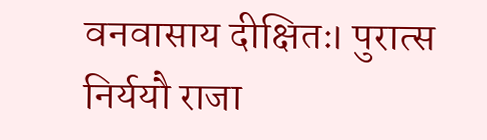वनवासाय दीक्षितः। पुरात्स निर्ययौ राजा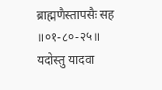ब्राह्मणैस्तापसैः सह ॥०१-८०-२५॥
यदोस्तु यादवा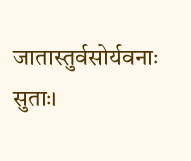जातास्तुर्वसोर्यवनाः सुताः।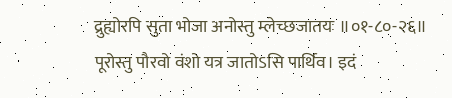द्रुह्योरपि सुता भोजा अनोस्तु म्लेच्छजातयः ॥०१-८०-२६॥
पूरोस्तु पौरवो वंशो यत्र जातोऽसि पार्थिव। इदं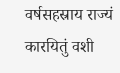वर्षसहस्राय राज्यं कारयितुं वशी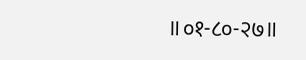॥०१-८०-२७॥